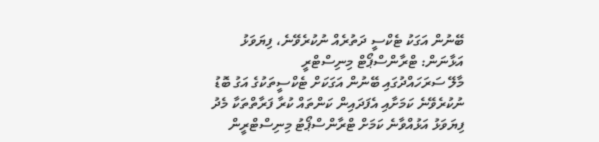ބޭނުން އަގަކު ޓެކްސީ ދަތުރެއް ނުކުރެވޭނެ، ފިޔަވަޅު އަޅާނަން: ޓްރާންސްޕޯޓް މިނިސްޓްރީ
މާލޭ ސަރަހައްދުގައި ބޭނުން އަގަކަށް ޓެކްސީތަކުގެ އަގު ބޮޑު ނުކުރެވޭނެ ކަމަށާއި އެފަދައިން ކަންތައް ކުރާ ފަރާތްތަކާ މެދު ފިޔަވަޅު އަޅުއްވާނެ ކަމަށް ޓްރާންސްޕޯޓު މިނިސްޓްރީން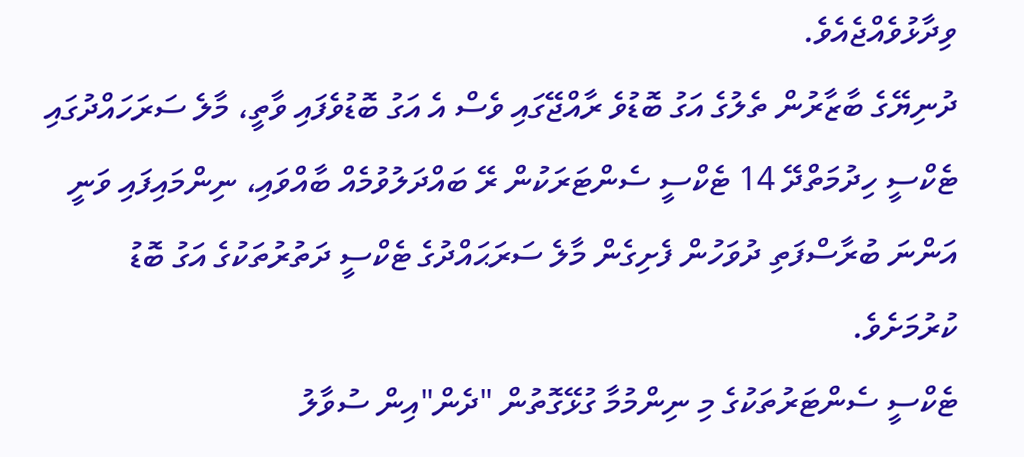ވިދާޅުވެއްޖެއެވެ.
ދުނިޔޭގެ ބާޒާރުން ތެލުގެ އަގު ބޮޑުވެ ރާއްޖޭގައި ވެސް އެ އަގު ބޮޑުވެފައި ވާތީ، މާލެ ސަރަހައްދުގައި ޓެކްސީ ހިދުމަތްދޭ 14 ޓެކްސީ ސެންޓަރަކުން ރޭ ބައްދަލުވުމެއް ބާއްވައި، ނިންމައިފައި ވަނީ އަންނަ ބުރާސްފަތި ދުވަހުން ފެށިގެން މާލެ ސަރަޙައްދުގެ ޓެކްސީ ދަތުރުތަކުގެ އަގު ބޮޑު ކުރުމަށެވެ.
ޓެކްސީ ސެންޓަރުތަކުގެ މި ނިންމުމާ ގުޅޭގޮތުން "ދެން"އިން ސުވާލު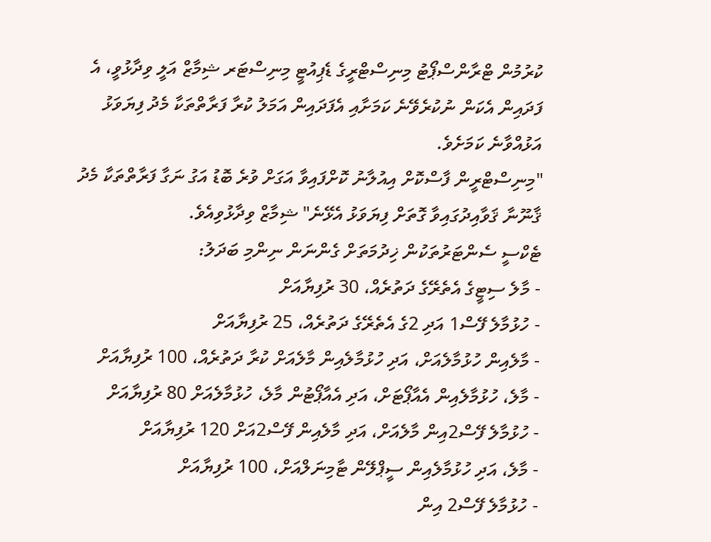ކުރުމުން ޓްރާންސްޕޯޓު މިނިސްޓްރީގެ ޑެޕިއުޓީ މިނިސްޓަރ ޝިމާޒް އަލީ ވިދާޅުވީ، އެ ފަދައިން އެކަން ނުކުރެވޭނެ ކަމަށާއި އެފަދައިން އަމަލު ކުރާ ފަރާތްތަކާ މެދު ފިޔަވަޅު އަޅުއްވާނެ ކަމަށެވެ.
"މިނިސްޓްރީން ފާސްކޮށް އިއުލާނު ކޮށްފައިވާ އަގަށް ވުރެ ބޮޑު އަގު ނަގާ ފަރާތްތަކާ މެދު ޤާނޫނާ ޤަވާއިދުގައިވާ ގޮތަށް ފިޔަވަޅު އެޅޭނެ" ޝިމާޒް ވިދާޅުވިއެވެ.
ޓެކްސީ ސެންޓަރުތަކުން ޚިދުމަތަށް ގެންނަން ނިންމި ބަދަލު:
- މާލެ ސިޓީގެ އެތެރޭގެ ދަތުރެއް، 30 ރުފިޔާއަށް
- ހުޅުމާލެ ފޭސް1 އަދި 2ގެ އެތެރޭގެ ދަތުރެއް، 25 ރުފިޔާއަށް
- މާލެއިން ހުޅުމާލެއަށް، އަދި ހުޅުމާލެއިން މާލެއަށް ކުރާ ދަތުރެއް، 100 ރުފިޔާއަށް
- މާލެ، ހުޅުމާލެއިން އެއާޕޯޓަށް، އަދި އެއާޕޯޓުން މާލެ، ހުޅުމާލެއަށް 80 ރުފިޔާއަށް
- ހުޅުމާލެ ފޭސް2އިން މާލެއަށް، އަދި މާލެއިން ފޭސް2އަށް 120 ރުފިޔާއަށް
- މާލެ، އަދި ހުޅުމާލެއިން ސީޕްލޭން ޓާމިނަލްއަށް، 100 ރުފިޔާއަށް
- ހުޅުމާލެ ފޭސް2 އިން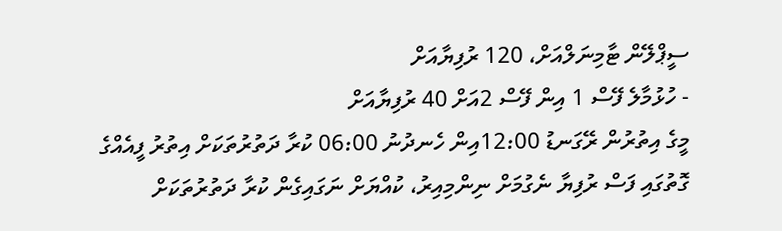ސީޕްލޭން ޓާމިނަލްއަށް، 120 ރުފިޔާއަށް
- ހުޅުމާލެ ފޭސް 1 އިން ފޭސް 2އަށް 40 ރުފިޔާއަށް
މީގެ އިތުރުން ރޭގަނޑު 12:00އިން ހެނދުނު 06:00 ކުރާ ދަތުރުތަކަށް އިތުރު ފީއެއްގެ ގޮތުގައި ފަސް ރުފިޔާ ނެގުމަށް ނިންމިއިރު، ކުއްޔަށް ނަގައިގެން ކުރާ ދަތުރުތަކަށް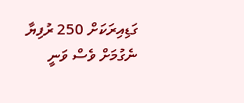ގަޑިއިރަކަށް 250 ރުފިޔާ ނެގުމަށް ވެސް ވަނީ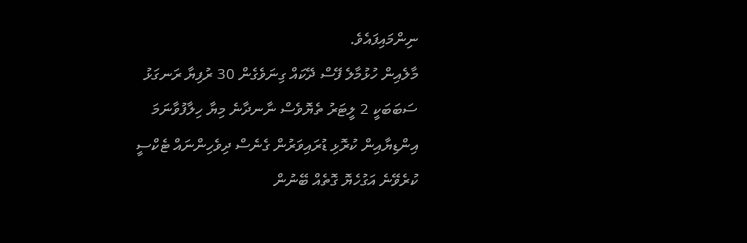ނިންމައިފައެވެ.
މާލެއިން ހުޅުމާލެ ފޭސް ދޭކައް ގިނަވެގެން 30 ރުފިޔާ ރަނގަޅު ސަބަބަކީ 2 ލީޓަރު ތެޔޮވެސް ނާނދާނެ މިޔާ ހިލާފުވާނަމަ އިންޑިޔާއިން ކުރޮޅި ޑުރައިވަރުން ގެނެސް ދިވެހިންނައް ޓެކްސީ ކުރެވޭނެ އަގުހެޔޮ ގޮތެއް ބޭނުން